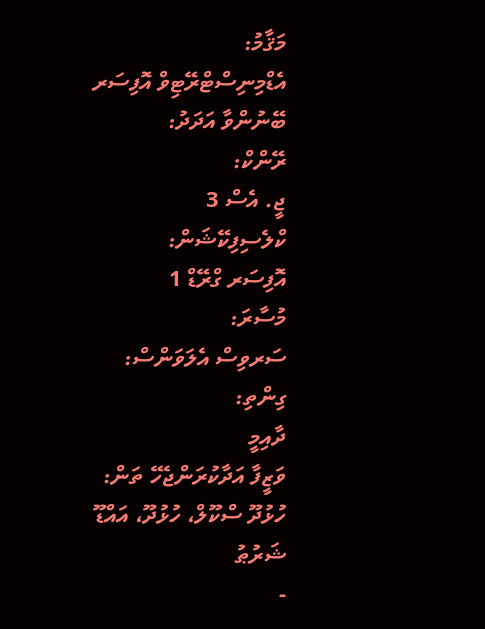މަޤާމު:
އެޑްމިނިސްޓްރޭޓިވް އޮފިސަރ
ބޭނުންވާ އަދަދު:
ރޭންކް:
ޖީ. އެސް 3
ކްލެސިފިކޭޝަން:
އޮފިސަރ ގްރޭޑް 1
މުސާރަ:
ސަރވިސް އެލަވަންސް:
ގިންތި:
ދާއިމީ
ވަޒީފާ އަދާކުރަންޖެހޭ ތަން:
ހުޅުދޫ ސްކޫލް، ހުޅުދޫ، އައްޑޫ
ޝަރުޠު
-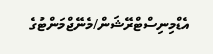އެޑްމިނިސްޓްރޭޝަން/މެނޭޖްމަންޓުގެ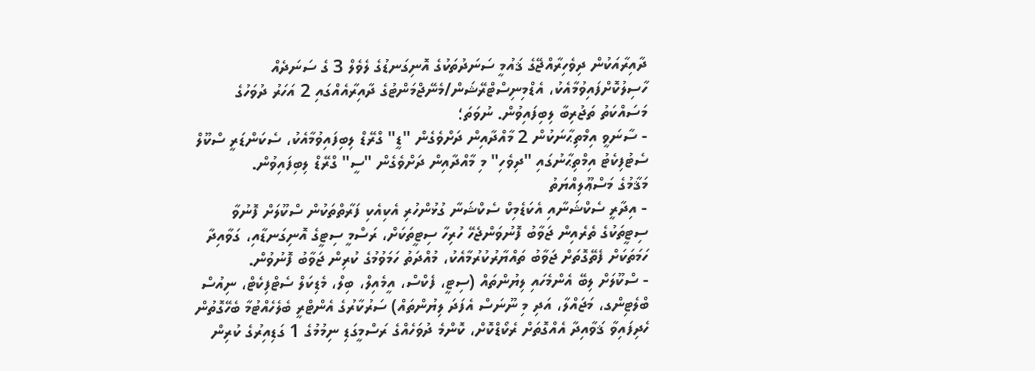ދާއިރާއަކުން ދިވެހިރާއްޖޭގެ ޤައުމީ ސަނަދުތަކުގެ އޮނިގަނޑުގެ ލެވެލް 3 ގެ ސަނަދެއް ހާސިލުކޮށްފައިވުމާއެކު، އެޑްމިނިސްޓްރޭޝަން/މެނޭޖްމަންޓުގެ ދާއިރާއެއްގައި 2 އަހަރު ދުވަހުގެ މަސައްކަތު ތަޖުރިބާ ލިބިފައިވުން. ނުވަތަ؛
- ސާނަވީ އިމްތިޙާނަކުން 2 މާއްދާއިން ދަށްވެގެން "ޑީ" ގްރޭޑް ލިބިފައިވުމާއެކު، ސެކަންޑަރީ ސްކޫލް ސެޓުފިކެޓު އިމްތިޙާނުގައި "ދިވެހި" މި މާއްދާއިން ދަށްވެގެން "ސީ" ގްރޭޑް ލިބިފައިވުން.
މަޤާމުގެ މަސްޢޫލިއްޔަތު
- އިދާރީ ސެކްޝަނާއި އެކަޑެމިކް ސެކްޝަނާ ގުޅުންހުރި އެކިއެކި ފަރާތްތަކުން ސްކޫލަށް ފޮނުވާ ސިޓީތަކުގެ ތެރެއިން ޖަވާބު ފޮނުވަންޖެހޭ ހުރިހާ ސިޓީތަކަށް، ރަސްމީ ސިޓީގެ އޮނިގަނޑާއި، ގަވާއިދާ ހަމަތަކަށް ފެތޭގޮތަށް ޖަވާބު ތައްޔާރުކުރުމާއެކު، މުއްދަތު ހަމަވުމުގެ ކުރިން ޖަވާބު ފޮނުވުން.
- ސްކޫލަށް ލިބޭ އެންމެހައި ލިޔުންތައް (ސިޓީ، ފެކްސް، އީމެއިލް، ބިލް، މެޑިކަލް ސެޓްފިކެޓް، ނިއުސް ބްލެޓިންގ، މަޖައްލާ، އަދި މި ނޫނަސް އެފަދަ ލިޔުންތައް) ސަރުކާރުގެ އެންޓްރީ ބެލެހެއްޓުމާ ބެހޭގޮތުން ހެދިފައިވާ ޤަވާއިދާ އެއްގޮތަށް ރެކޯޑްކޮށް، ކޮންމެ ދުވަހެއްގެ ރަސްމީގަޑި ނިމުމުގެ 1 ގަޑިއިރުގެ ކުރިން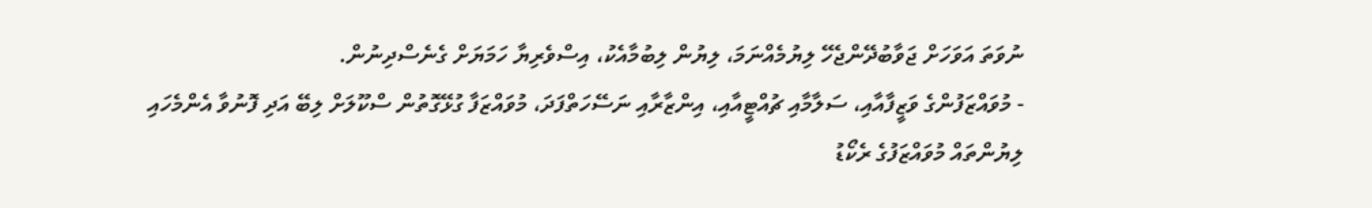ނުވަތަ އަވަހަށް ޖަވާބުދޭންޖެހޭ ލިޔުމެއްނަމަ، ލިޔުން ލިބުމާއެކު، އިސްވެރިޔާ ހަމަޔަށް ގެނެސްދިނުން.
- މުވައްޒަފުންގެ ވަޒީފާއާއި، ސަލާމާއި ޗުއްޓީއާއި، އިންޒާރާއި ނަސޭހަތްފަދަ، މުވައްޒަފާ ގުޅޭގޮތުން ސްކޫލަށް ލިބޭ އަދި ފޮނުވާ އެންމެހައި ލިޔުންތައް މުވައްޒަފުގެ ރެކޯޑު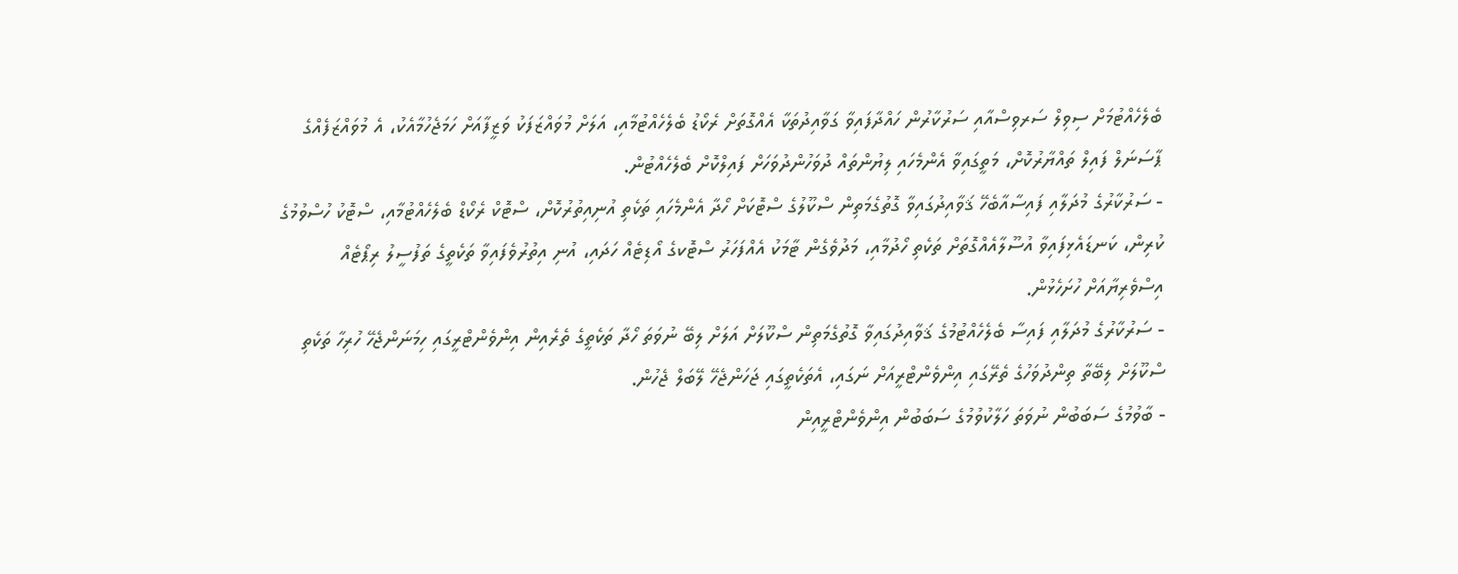ބެލެހެއްޓުމަށް ސިވިލް ސަރވިސްއާއި ސަރުކާރުން ހައްދާފައިވާ ގަވާއިދުތަކާ އެއްގޮތަށް ރެކޯޑު ބެލެހެއްޓުމާއި، އަލަށް މުވައްޒަފަކު ވަޒީފާއަށް ހަމަޖެހުމާއެކު، އެ މުވައްޒަފެއްގެ ޕާސަނަލް ފައިލް ތައްޔާރުކޮށް، މަތީގައިވާ އެންމެހައި ލިޔުންތައް ދުވަހުންދުވަހަށް ފައިލްކޮށް ބެލެހެއްޓުން.
- ސަރުކާރުގެ މުދަލާއި ފައިސާއާބެހޭ ޤަވާއިދުގައިވާ ގޮތުގެމަތިން ސްކޫލުގެ ސްޓޮކަށް ހޯދާ އެންމެހައި ތަކެތި އުނިއިތުރުކޮށް، ސްޓޮކް ރެކޯޑް ބެލެހެއްޓުމާއި، ސްޓޮކު ހުސްވުމުގެ ކުރިން، ކަނޑައެޅިފައިވާ އުސޫލާއެއްގޮތަށް ތަކެތި ހޯދުމާއި، މަދުވެގެން ޓާމަކު އެއްފަހަރު ސްޓޮކގެ އޯޑިޓެއް ހަދައި، އުނި އިތުރުވެފައިވާ ތަކެތީގެ ތަފުސީލު ރިޕޯޓެއް އިސްވެރިޔާއަށް ހުށަހެޅުން.
- ސަރުކާރުގެ މުދަލާއި ފައިސާ ބެލެހެއްޓުމުގެ ޤަވާއިދުގައިވާ ގޮތުގެމަތިން ސްކޫލަށް އަލަށް ލިބޭ ނުވަތަ ހޯދާ ތަކެތީގެ ތެރެއިން އިންވެންޓްރީގައި ހިމަނަންޖެހޭ ހުރިހާ ތަކެތި ސްކޫލަށް ލިބޭތާ ތިންދުވަހުގެ ތެރޭގައި އިންވެންޓްރީއަށް ނަގައި، އެތަކެތީގައި ޖަހަންޖެހޭ ލޭބަލް ޖެހުން.
- ބާވުމުގެ ސަބަބުން ނުވަތަ ހަލާކުވުމުގެ ސަބަބުން އިންވެންޓްރީއިން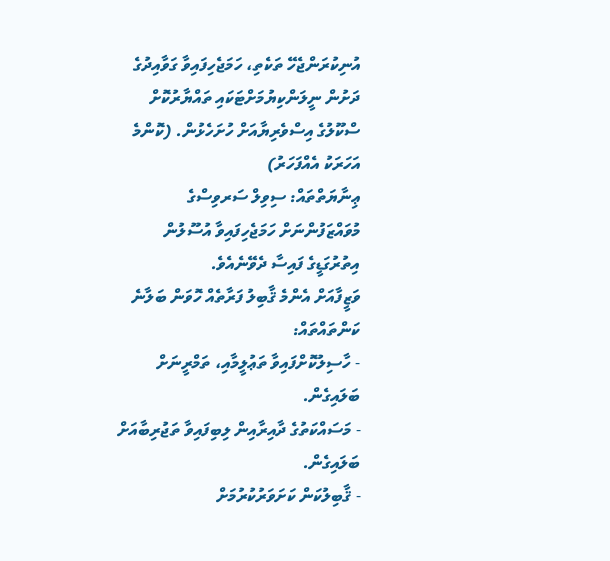އުނިކުރަންޖެހޭ ތަކެތި، ހަމަޖެހިފައިވާ ގަވާއިދުގެ ދަށުން ނީލަންކިޔުމަށްޓަކައި ތައްޔާރުކޮށް ސްކޫލުގެ އިސްވެރިޔާއަށް ހުށަހެޅުން. (ކޮންމެ އަހަރަކު އެއްފަހަރު)
ޢިނާޔަތްތައް: ސިވިލް ސަރވިސްގެ މުވައްޒަފުންނަށް ހަމަޖެހިފައިވާ އުސޫލުން އިތުރުގަޑީގެ ފައިސާ ދެވޭނެއެވެ.
ވަޒީފާއަށް އެންމެ ޤާބިލު ފަރާތެއް ހޮވަން ބަލާނެ ކަންތައްތައް:
- ހާސިލުކޮށްފައިވާ ތަޢުލީމާއި، ތަމްރީނަށް ބަލައިގެން.
- މަސައްކަތުގެ ދާއިރާއިން ލިބިފައިވާ ތަޖުރިބާއަށް ބަލައިގެން.
- ޤާބިލުކަން ކަށަވަރުކުރުމަށް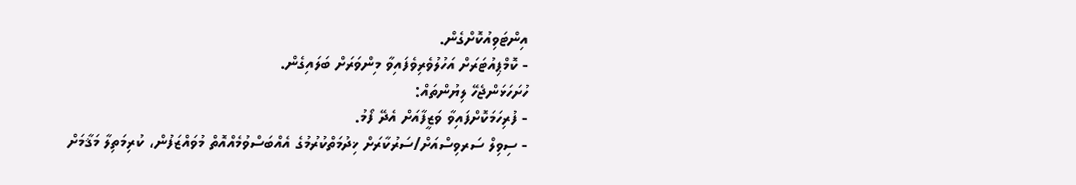އިންޓަވިއުކޮށްގެން.
- ކޮމްޕިއުޓަރަށް އަހުލުވެރިވެފައިވާ މިންވަރަށް ބަލައިގެން.
ހުށަހަޅަންޖެހޭ ލިޔުންތައް:
- ފުރިހަމަކޮށްފައިވާ ވަޒީފާއަށް އެދޭ ފޯމު.
- ސިވިލް ސަރވިސްއަށް/ސަރުކާރަށް ޚިދުމަތްކުރުމުގެ އެއްބަސްވުމެއްއޮތް މުވައްޒަފުން، ކުރިމަތިލާ މަޤާމަށް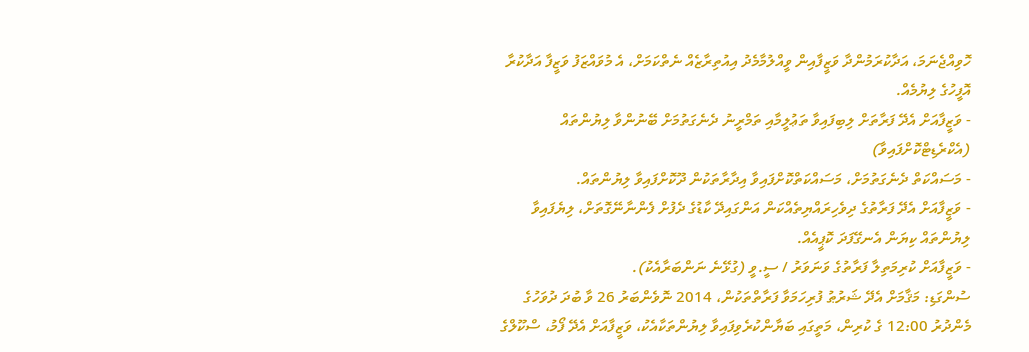ހޮވިއްޖެނަމަ، އަދާކުރަމުންދާ ވަޒީފާއިން ވީއްލުމާމެދު އިއުތިރާޒެއް ނެތްކަމަށް، އެ މުވައްޒަފު ވަޒީފާ އަދާކުރާ އޮފީހުގެ ލިޔުމެއް.
- ވަޒީފާއަށް އެދޭ ފަރާތަށް ލިބިފައިވާ ތަޢުލީމާއި ތަމްރީނު ދެނެގަތުމަށް ބޭނުންވާ ލިޔުންތައް (އެކްރެޑިޓްކޮށްފައިވާ)
- މަސައްކަތް ދެނެގަތުމަށް، މަސައްކަތްކޮށްފައިވާ އިދާރާތަކުން ދޫކޮށްފައިވާ ލިޔުންތައް.
- ވަޒީފާއަށް އެދޭ ފަރާތުގެ ދިވެހިރައްޔިތެއްކަން އަންގައިދޭ ކާޑުގެ ދެފުށް ފެންނާނޭގޮތަށް، ލިޔެފައިވާ ލިޔުންތައް ކިޔަން އެނގޭފަދަ ކޮޕީއެއް.
- ވަޒީފާއަށް ކުރިމަތިލާ ފަރާތުގެ ވަނަވަރު / ސީ.ވީ (ގުޅޭނެ ނަންބަރާއެކު).
ސުންގަޑި: މަޤާމަށް އެދޭ ޝަރުޠު ފުރިހަމަވާ ފަރާތްތަކުން، 2014 ނޮވެންބަރު 26 ވާ ބުދަ ދުވަހުގެ މެންދުރު 12:00 ގެ ކުރިން، މަތީގައި ބަޔާންކުރެވިފައިވާ ލިޔުންތަކާއެކު، ވަޒީފާއަށް އެދޭ ފޯމު، ސްކޫލްގެ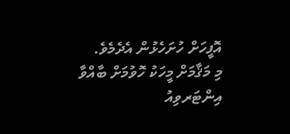އޮފީހަށް ހުށަހެޅުން އެދެމެވެ.
މި މަޤާމަށް މީހަކު ހޮވުމަށް ބާއްވާ އިންޓަރވިއު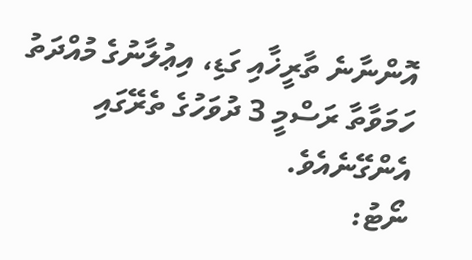އޮންނާނެ ތާރީޚާއި ގަޑި، އިޢުލާނުގެ މުއްދަތު ހަމަވާތާ ރަސްމީ 3 ދުވަހުގެ ތެރޭގައި އެންގޭނެއެވެ.
ނޯޓު: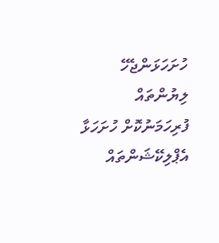ހުށަހަޅަންޖެހޭ ލިޔުންތައް ފުރިހަމަނުކޮށް ހުށަހަޅާ އެޕްލިކޭޝަންތައް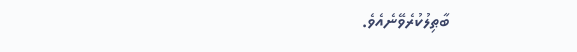ބާޠިލުކުރެވޭނެއެވެ.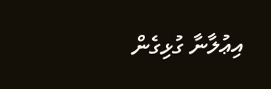އިޢުލާނާ ގުޅިގެން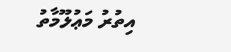އިތުރު މަޢުލޫމާތު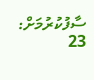ސާފުކުރުމަށް:
23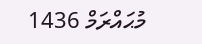މުޙައްރަމް 1436